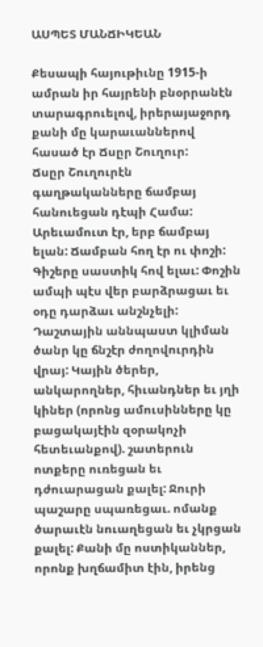ԱՍՊԵՏ ՄԱՆՃԻԿԵԱՆ

Քեսապի հայութիւնը 1915-ի ամրան իր հայրենի բնօրրանէն տարագրուելով, իրերայաջորդ քանի մը կարաւաններով հասած էր Ճսըր Շուղուր:
Ճսըր Շուղուրէն գաղթականները ճամբայ հանուեցան դէպի Համա: Արեւամուտ էր, երբ ճամբայ ելան: Ճամբան հող էր ու փոշի: Գիշերը սաստիկ հով ելաւ: Փոշին ամպի պէս վեր բարձրացաւ եւ օդը դարձաւ անշնչելի: Դաշտային աննպաստ կլիման ծանր կը ճնշէր ժողովուրդին վրայ: Կային ծերեր, անկարողներ, հիւանդներ եւ յղի կիներ (որոնց ամուսինները կը բացակայէին զօրակոչի հետեւանքով). շատերուն ոտքերը ուռեցան եւ դժուարացան քալել: Ջուրի պաշարը սպառեցաւ. ոմանք ծարաւէն նուաղեցան եւ չկրցան քալել: Քանի մը ոստիկաններ, որոնք խղճամիտ էին, իրենց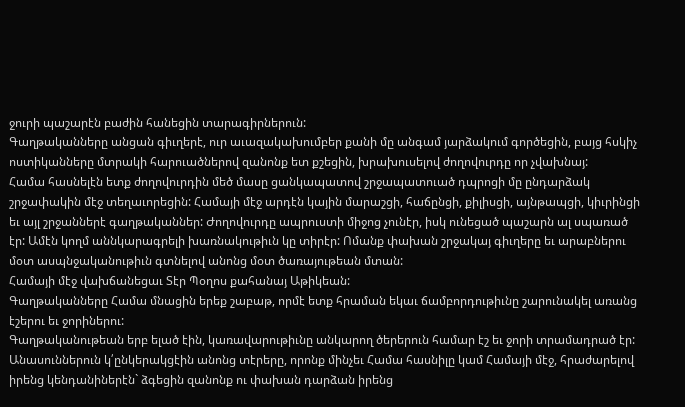ջուրի պաշարէն բաժին հանեցին տարագիրներուն:
Գաղթականները անցան գիւղերէ, ուր աւազակախումբեր քանի մը անգամ յարձակում գործեցին, բայց հսկիչ ոստիկանները մտրակի հարուածներով զանոնք ետ քշեցին, խրախուսելով ժողովուրդը որ չվախնայ:
Համա հասնելէն ետք ժողովուրդին մեծ մասը ցանկապատով շրջապատուած դպրոցի մը ընդարձակ շրջափակին մէջ տեղաւորեցին: Համայի մէջ արդէն կային մարաշցի, հաճընցի, քիլիսցի, այնթապցի, կիւրինցի եւ այլ շրջաններէ գաղթականներ: Ժողովուրդը ապրուստի միջոց չունէր, իսկ ունեցած պաշարն ալ սպառած էր: Ամէն կողմ աննկարագրելի խառնակութիւն կը տիրէր: Ոմանք փախան շրջակայ գիւղերը եւ արաբներու մօտ ասպնջականութիւն գտնելով անոնց մօտ ծառայութեան մտան:
Համայի մէջ վախճանեցաւ Տէր Պօղոս քահանայ Աթիկեան:
Գաղթականները Համա մնացին երեք շաբաթ, որմէ ետք հրաման եկաւ ճամբորդութիւնը շարունակել առանց էշերու եւ ջորիներու:
Գաղթականութեան երբ ելած էին, կառավարութիւնը անկարող ծերերուն համար էշ եւ ջորի տրամադրած էր: Անասուններուն կ՛ընկերակցէին անոնց տէրերը, որոնք մինչեւ Համա հասնիլը կամ Համայի մէջ, հրաժարելով իրենց կենդանիներէն` ձգեցին զանոնք ու փախան դարձան իրենց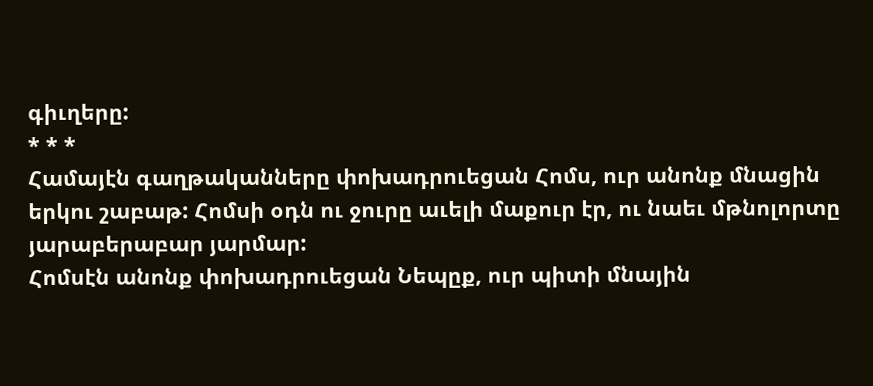գիւղերը:
* * *
Համայէն գաղթականները փոխադրուեցան Հոմս, ուր անոնք մնացին երկու շաբաթ: Հոմսի օդն ու ջուրը աւելի մաքուր էր, ու նաեւ մթնոլորտը յարաբերաբար յարմար:
Հոմսէն անոնք փոխադրուեցան Նեպըք, ուր պիտի մնային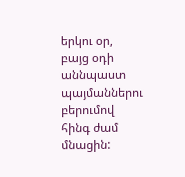երկու օր, բայց օդի աննպաստ պայմաններու բերումով հինգ ժամ մնացին: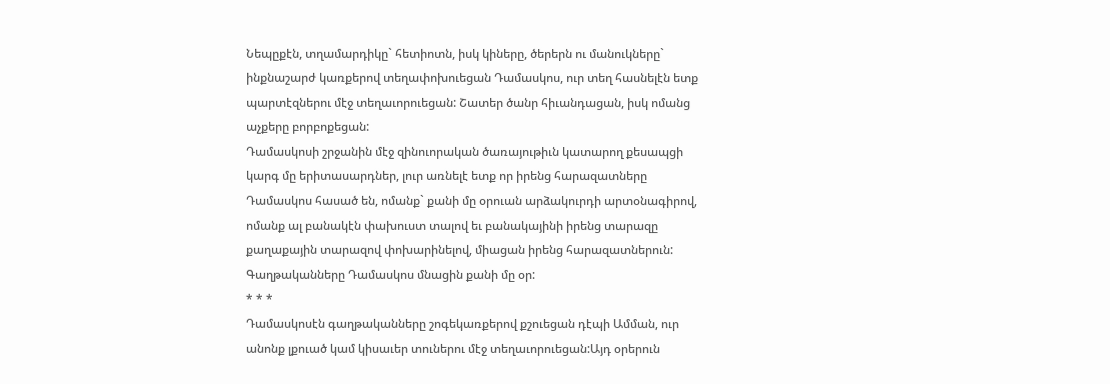Նեպըքէն, տղամարդիկը` հետիոտն, իսկ կիները, ծերերն ու մանուկները` ինքնաշարժ կառքերով տեղափոխուեցան Դամասկոս, ուր տեղ հասնելէն ետք պարտէզներու մէջ տեղաւորուեցան: Շատեր ծանր հիւանդացան, իսկ ոմանց աչքերը բորբոքեցան:
Դամասկոսի շրջանին մէջ զինուորական ծառայութիւն կատարող քեսապցի կարգ մը երիտասարդներ, լուր առնելէ ետք որ իրենց հարազատները Դամասկոս հասած են, ոմանք` քանի մը օրուան արձակուրդի արտօնագիրով, ոմանք ալ բանակէն փախուստ տալով եւ բանակայինի իրենց տարազը քաղաքային տարազով փոխարինելով, միացան իրենց հարազատներուն: Գաղթականները Դամասկոս մնացին քանի մը օր:
* * *
Դամասկոսէն գաղթականները շոգեկառքերով քշուեցան դէպի Ամման, ուր անոնք լքուած կամ կիսաւեր տուներու մէջ տեղաւորուեցան:Այդ օրերուն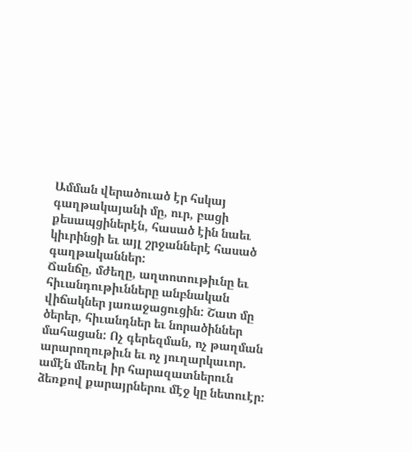Ամման վերածուած էր հսկայ գաղթակայանի մը, ուր, բացի քեսապցիներէն, հասած էին նաեւ կիւրինցի եւ այլ շրջաններէ հասած գաղթականներ:
Ճանճը, մժեղը, աղտոտութիւնը եւ հիւանդութիւնները անբնական վիճակներ յառաջացուցին: Շատ մը ծերեր, հիւանդներ եւ նորածիններ մահացան: Ոչ գերեզման, ոչ թաղման արարողութիւն եւ ոչ յուղարկաւոր. ամէն մեռել իր հարազատներուն ձեռքով քարայրներու մէջ կը նետուէր: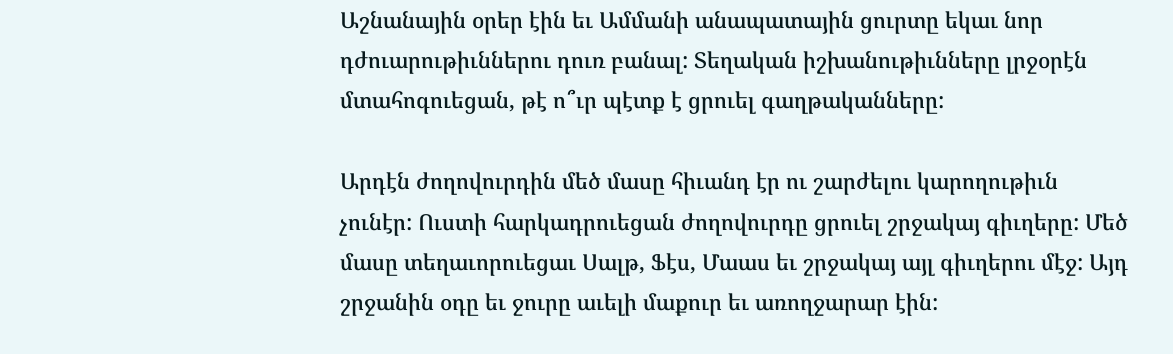Աշնանային օրեր էին եւ Ամմանի անապատային ցուրտը եկաւ նոր դժուարութիւններու դուռ բանալ: Տեղական իշխանութիւնները լրջօրէն մտահոգուեցան, թէ ո՞ւր պէտք է ցրուել գաղթականները:

Արդէն ժողովուրդին մեծ մասը հիւանդ էր ու շարժելու կարողութիւն չունէր: Ուստի հարկադրուեցան ժողովուրդը ցրուել շրջակայ գիւղերը: Մեծ մասը տեղաւորուեցաւ Սալթ, Ֆէս, Մաաս եւ շրջակայ այլ գիւղերու մէջ: Այդ շրջանին օդը եւ ջուրը աւելի մաքուր եւ առողջարար էին: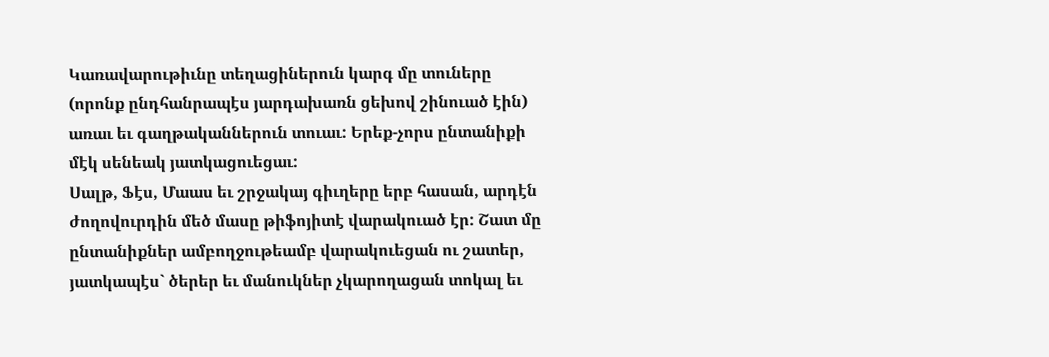Կառավարութիւնը տեղացիներուն կարգ մը տուները (որոնք ընդհանրապէս յարդախառն ցեխով շինուած էին) առաւ եւ գաղթականներուն տուաւ: Երեք-չորս ընտանիքի մէկ սենեակ յատկացուեցաւ:
Սալթ, Ֆէս, Մաաս եւ շրջակայ գիւղերը երբ հասան, արդէն ժողովուրդին մեծ մասը թիֆոյիտէ վարակուած էր: Շատ մը ընտանիքներ ամբողջութեամբ վարակուեցան ու շատեր, յատկապէս` ծերեր եւ մանուկներ չկարողացան տոկալ եւ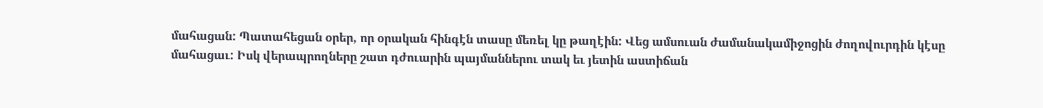մահացան: Պատահեցան օրեր, որ օրական հինգէն տասը մեռել կը թաղէին: Վեց ամսուան ժամանակամիջոցին ժողովուրդին կէսը մահացաւ: Իսկ վերապրողները շատ դժուարին պայմաններու տակ եւ յետին աստիճան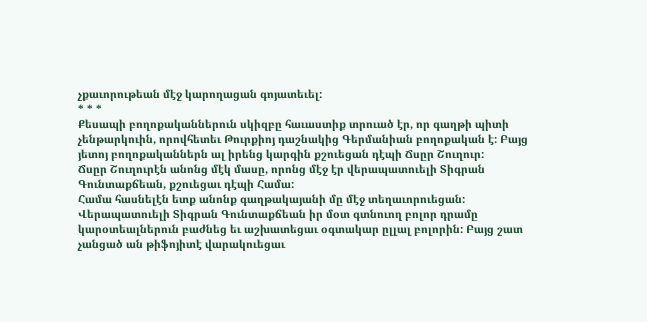չքաւորութեան մէջ կարողացան գոյատեւել:
* * *
Քեսապի բողոքականներուն սկիզբը հաւաստիք տրուած էր, որ գաղթի պիտի չենթարկուին, որովհետեւ Թուրքիոյ դաշնակից Գերմանիան բողոքական է: Բայց յետոյ բողոքականներն ալ իրենց կարգին քշուեցան դէպի Ճսըր Շուղուր:
Ճսըր Շուղուրէն անոնց մէկ մասը, որոնց մէջ էր վերապատուելի Տիգրան Գունտաքճեան, քշուեցաւ դէպի Համա:
Համա հասնելէն ետք անոնք գաղթակայանի մը մէջ տեղաւորուեցան:
Վերապատուելի Տիգրան Գունտաքճեան իր մօտ գտնուող բոլոր դրամը կարօտեալներուն բաժնեց եւ աշխատեցաւ օգտակար ըլլալ բոլորին: Բայց շատ չանցած ան թիֆոյիտէ վարակուեցաւ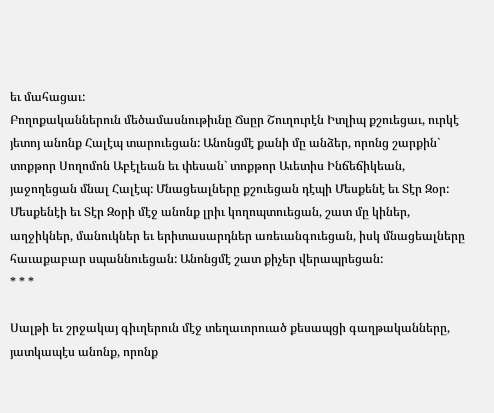եւ մահացաւ:
Բողոքականներուն մեծամասնութիւնը Ճսըր Շուղուրէն Իտլիպ քշուեցաւ, ուրկէ յետոյ անոնք Հալէպ տարուեցան: Անոնցմէ քանի մը անձեր, որոնց շարքին` տոքթոր Սողոմոն Աբէլեան եւ փեսան` տոքթոր Աւետիս Ինճեճիկեան, յաջողեցան մնալ Հալէպ: Մնացեալները քշուեցան դէպի Մեսքենէ եւ Տէր Զօր:
Մեսքենէի եւ Տէր Զօրի մէջ անոնք լրիւ կողոպտուեցան, շատ մը կիներ, աղջիկներ, մանուկներ եւ երիտասարդներ առեւանգուեցան, իսկ մնացեալները հաւաքաբար սպաննուեցան: Անոնցմէ շատ քիչեր վերապրեցան:
* * *

Սալթի եւ շրջակայ գիւղերուն մէջ տեղաւորուած քեսապցի գաղթականները, յատկապէս անոնք, որոնք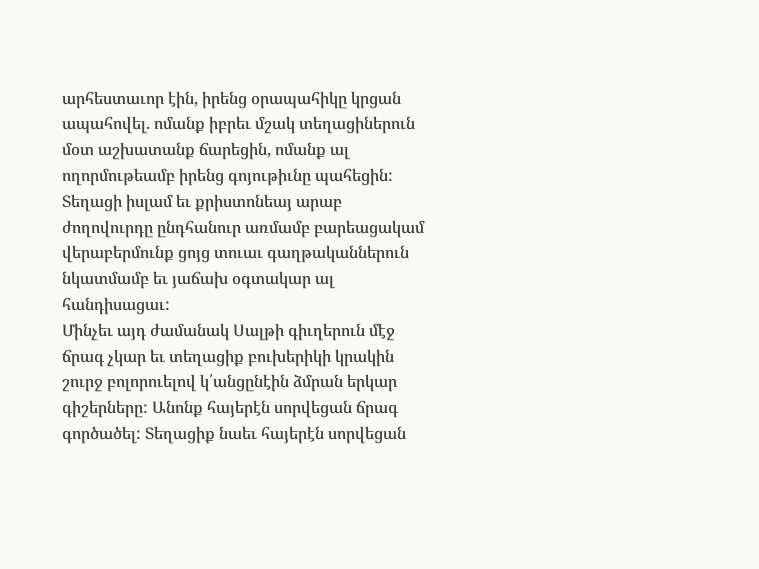արհեստաւոր էին, իրենց օրապահիկը կրցան ապահովել. ոմանք իբրեւ մշակ տեղացիներուն մօտ աշխատանք ճարեցին, ոմանք ալ ողորմութեամբ իրենց գոյութիւնը պահեցին: Տեղացի իսլամ եւ քրիստոնեայ արաբ ժողովուրդը ընդհանուր առմամբ բարեացակամ վերաբերմունք ցոյց տուաւ գաղթականներուն նկատմամբ եւ յաճախ օգտակար ալ հանդիսացաւ:
Մինչեւ այդ ժամանակ Սալթի գիւղերուն մէջ ճրագ չկար եւ տեղացիք բուխերիկի կրակին շուրջ բոլորուելով կ՛անցընէին ձմրան երկար գիշերները: Անոնք հայերէն սորվեցան ճրագ գործածել: Տեղացիք նաեւ հայերէն սորվեցան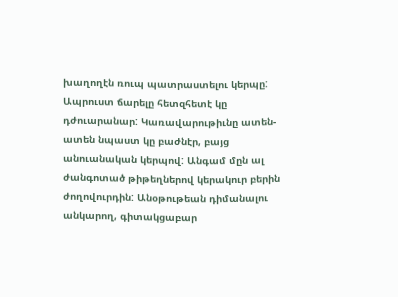խաղողէն ռուպ պատրաստելու կերպը:
Ապրուստ ճարելը հետզհետէ կը դժուարանար: Կառավարութիւնը ատեն-ատեն նպաստ կը բաժնէր, բայց անուանական կերպով: Անգամ մըն ալ ժանգոտած թիթեղներով կերակուր բերին ժողովուրդին: Անօթութեան դիմանալու անկարող, գիտակցաբար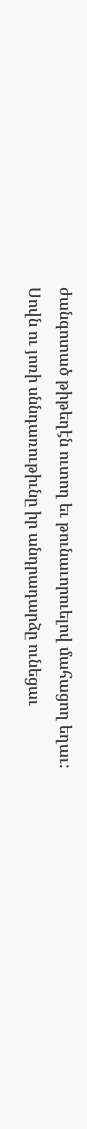ժանգոտած թիթեղէն ուտող եւ թունաւորուելով մահացող եղաւ:
Սովն ու յոռի սննդառութիւնը իր անդրադարձը ունեցաւ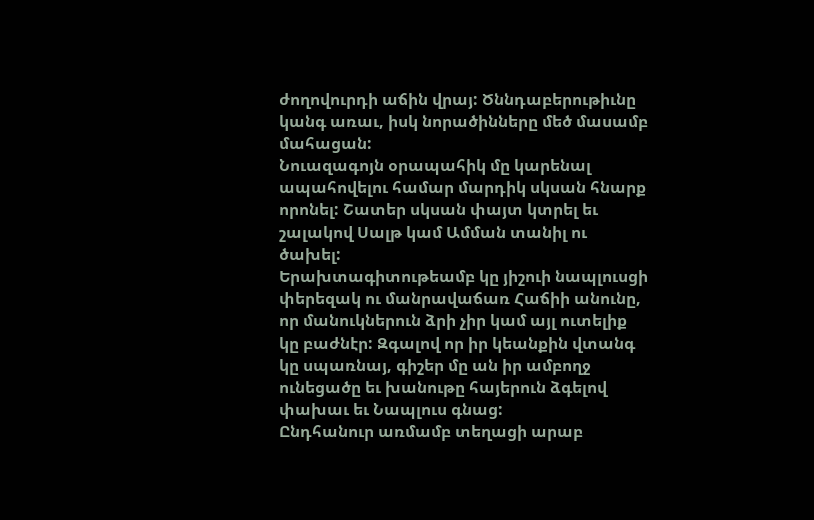ժողովուրդի աճին վրայ: Ծննդաբերութիւնը կանգ առաւ, իսկ նորածինները մեծ մասամբ մահացան:
Նուազագոյն օրապահիկ մը կարենալ ապահովելու համար մարդիկ սկսան հնարք որոնել: Շատեր սկսան փայտ կտրել եւ շալակով Սալթ կամ Ամման տանիլ ու ծախել:
Երախտագիտութեամբ կը յիշուի նապլուսցի փերեզակ ու մանրավաճառ Հաճիի անունը, որ մանուկներուն ձրի չիր կամ այլ ուտելիք կը բաժնէր: Զգալով որ իր կեանքին վտանգ կը սպառնայ, գիշեր մը ան իր ամբողջ ունեցածը եւ խանութը հայերուն ձգելով փախաւ եւ Նապլուս գնաց:
Ընդհանուր առմամբ տեղացի արաբ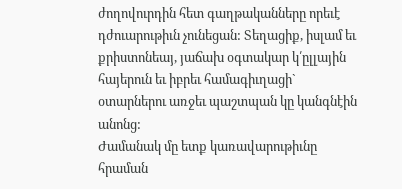ժողովուրդին հետ գաղթականները որեւէ դժուարութիւն չունեցան: Տեղացիք, իսլամ եւ քրիստոնեայ, յաճախ օգտակար կ՛ըլլային հայերուն եւ իբրեւ համագիւղացի` օտարներու առջեւ պաշտպան կը կանգնէին անոնց:
Ժամանակ մը ետք կառավարութիւնը հրաման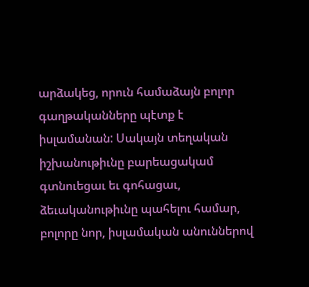արձակեց, որուն համաձայն բոլոր գաղթականները պէտք է իսլամանան: Սակայն տեղական իշխանութիւնը բարեացակամ գտնուեցաւ եւ գոհացաւ, ձեւականութիւնը պահելու համար, բոլորը նոր, իսլամական անուններով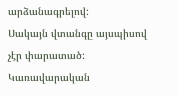արձանագրելով:
Սակայն վտանգը այսպիսով չէր փարատած: Կառավարական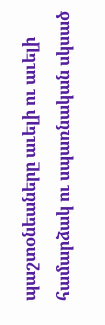պաշտօնեաները աւելի ու աւելի համարձակ ու սպառնական սկսած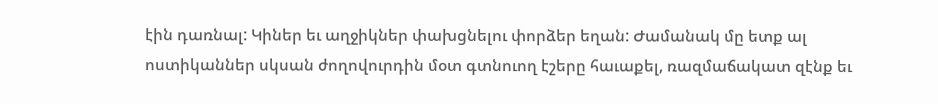էին դառնալ: Կիներ եւ աղջիկներ փախցնելու փորձեր եղան: Ժամանակ մը ետք ալ ոստիկաններ սկսան ժողովուրդին մօտ գտնուող էշերը հաւաքել, ռազմաճակատ զէնք եւ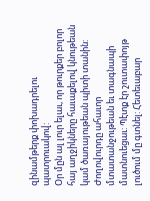զինամթերք փոխադրելու պատրուակով:
Օր մըն ալ լուր ելաւ, որ թուրքեր բոլոր հայ աղջիկները հաւաքելով կնութեան կամ ծառայութեան պիտի տանին: Ժողովուրդը ահաւոր մտատանջութեան եւ տագնապի մատնուեցաւ: Պէտք էր շուտափոյթ լուծում մը գտնել: Հետեւաբար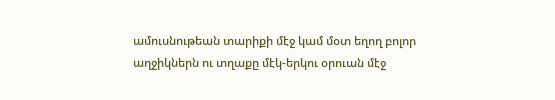ամուսնութեան տարիքի մէջ կամ մօտ եղող բոլոր աղջիկներն ու տղաքը մէկ-երկու օրուան մէջ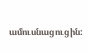ամուսնացուցին: